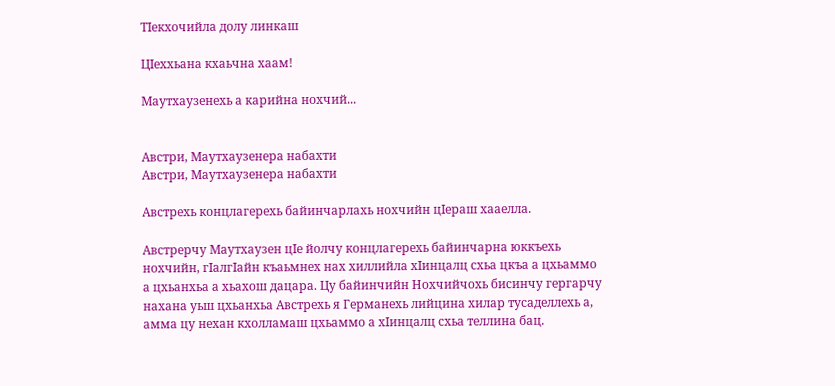ТIекхочийла долу линкаш

ЦIеххьана кхаьчна хаам!

Маутхаузенехь а карийна нохчий...


Австри, Маутхаузенера набахти
Австри, Маутхаузенера набахти

Австрехь концлагерехь байинчарлахь нохчийн цIераш хааелла.

Австрерчу Маутхаузен цIе йолчу концлагерехь байинчарна юккъехь нохчийн, гIалгIайн къаьмнех нах хиллийла хIинцалц схьа цкъа а цхьаммо а цхьанхьа а хьахош дацара. Цу байинчийн Нохчийчохь бисинчу гергарчу нахана уьш цхьанхьа Австрехь я Германехь лийцина хилар тусаделлехь а, амма цу нехан кхолламаш цхьаммо а хIинцалц схьа теллина бац.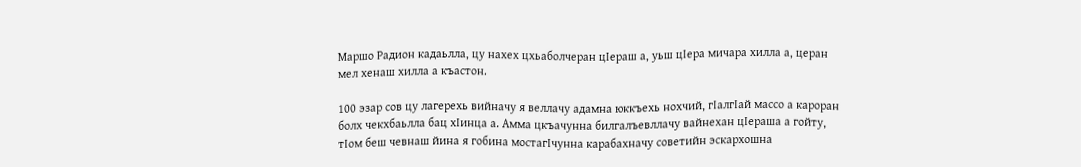Маршо Радион кадаьлла, цу нахех цхьаболчеран цIераш а, уьш цIера мичара хилла а, церан мел хенаш хилла а къастон.

100 эзар сов цу лагерехь вийначу я веллачу адамна юккъехь нохчий, гIалгIай массо а кароран болх чекхбаьлла бац хIинца а. Амма цкъачунна билгалъевллачу вайнехан цIераша а гойту, тIом беш чевнаш йина я гобина мостагIчунна карабахначу советийн эскархошна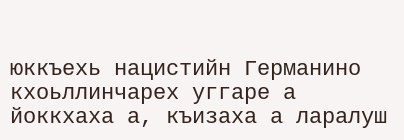юккъехь нацистийн Германино кхоьллинчарех уггаре а йоккхаха а, къизаха а ларалуш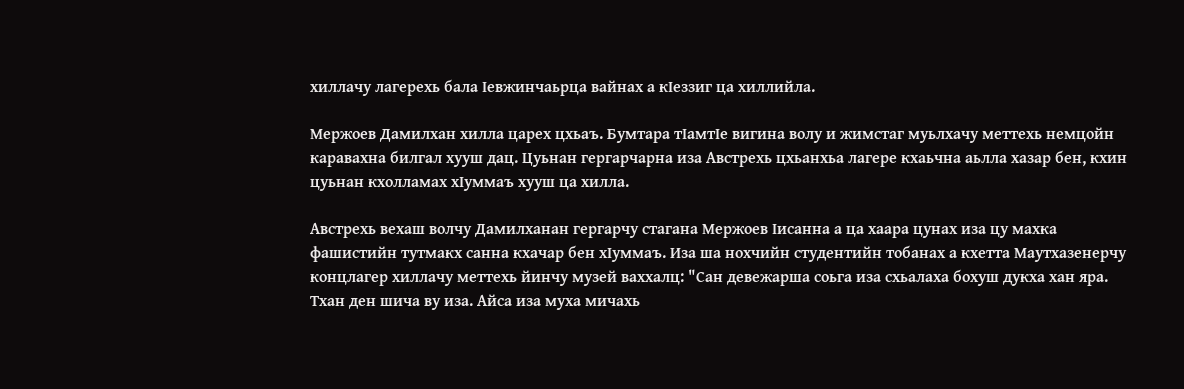хиллачу лагерехь бала Iевжинчаьрца вайнах а кIеззиг ца хиллийла.

Мержоев Дамилхан хилла царех цхьаъ. Бумтара тIамтIе вигина волу и жимстаг муьлхачу меттехь немцойн каравахна билгал хууш дац. Цуьнан гергарчарна иза Австрехь цхьанхьа лагере кхаьчна аьлла хазар бен, кхин цуьнан кхолламах хIуммаъ хууш ца хилла.

Австрехь вехаш волчу Дамилханан гергарчу стагана Мержоев Iисанна а ца хаара цунах иза цу махка фашистийн тутмакх санна кхачар бен хIуммаъ. Иза ша нохчийн студентийн тобанах а кхетта Маутхазенерчу концлагер хиллачу меттехь йинчу музей ваххалц: "Сан девежарша соьга иза схьалаха бохуш дукха хан яра. Тхан ден шича ву иза. Айса иза муха мичахь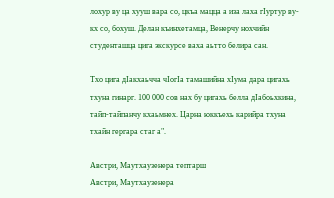лохур ву ца хууш вара со, цкъа мацца а иза лаха гIуртур ву-кх со, бохуш. Делан къинхетамца, Венерчу нохчийн студенташца цига экскурсе ваха аьтто белира сан.

Тхо цига дIакхаьчча чIогIа тамашийна хIума дара цигахь тхуна гинарг. 100 000 сов нах бу цигахь белла дIабоьхкина, тайп-тайпанчу кхаьмнех. Царна юккъехь карийра тхуна тхайн гергара стаг а".

Австри, Маутхаузенера тептарш
Австри, Маутхаузенера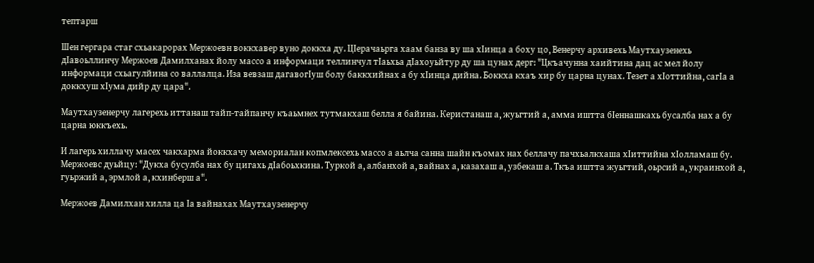тептарш

Шен гергара стаг схьакарорах Мержоевн воккхавер вуно доккха ду. ЦIерачаьрга хаам банза ву ша хIинца а боху цо, Венерчу архивехь Маутхаузенехь дIавоьллинчу Мержоев Дамилханах йолу массо а информаци теллинчул тIаьхьа дIахоуьйтур ду ша цунах дерг: "Цкъачунна хаийтина дац ас мел йолу информаци схьагулйина со валлалца. Иза вевзаш дагавогIуш болу баккхийнах а бу хIинца дийна. Боккха кхаъ хир бу царна цунах. Тезет а хIоттийна, сагIа а доккхуш хIума дийр ду цара".

Маутхаузенерчу лагерехь иттанаш тайп-тайпанчу къаьмнех тутмакхаш белла я байина. Керистанаш а, жуьгтий а, амма иштта бIеннашкахь бусалба нах а бу царна юккъехь.

И лагерь хиллачу масех чакхарма йоккхачу мемориалан копмлексехь массо а аьлча санна шайн къомах нах беллачу пачхьалкхаша хIиттийна хIолламаш бу. Мержоевс дуьйцу: "Дукха бусулба нах бу цигахь дIабоьхкина. Туркой а, албанхой а, вайнах а, казахаш а, узбекаш а. Ткъа иштта жуьгтий, оьрсий а, украинхой а, гуьржий а, эрмлой а, кхинберш а".

Мержоев Дамилхан хилла ца Iа вайнахах Маутхаузенерчу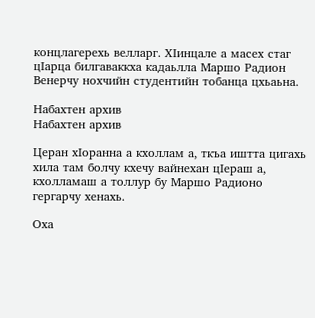концлагерехь велларг. ХIинцале а масех стаг цIарца билгаваккха кадаьлла Маршо Радион Венерчу нохчийн студентийн тобанца цхьаьна.

Набахтен архив
Набахтен архив

Церан хIоранна а кхоллам а, ткъа иштта цигахь хила там болчу кхечу вайнехан цIераш а, кхолламаш а толлур бу Маршо Радионо гергарчу хенахь.

Оха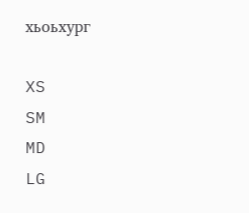хьоьхург

XS
SM
MD
LG